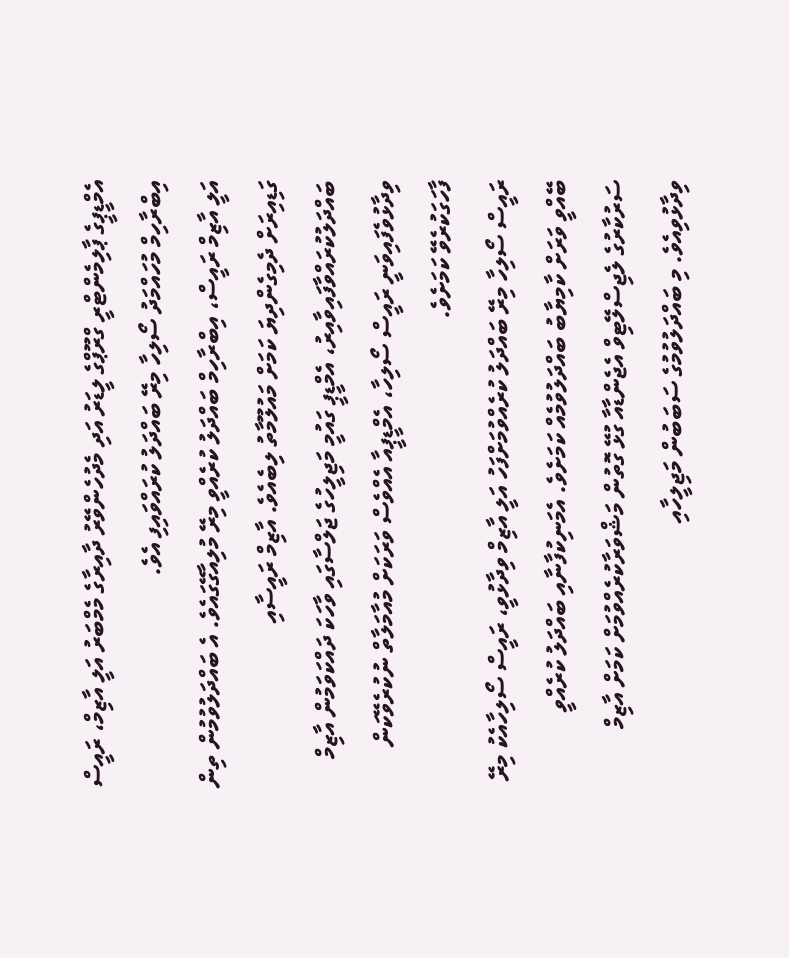އެމްޑީޕީގެ ޕާލިމެންޓްރީ ގްރޫޕްގެ ލީޑަރު އަދި މެދުހެންވޭރު ދާއިރާގެ މެމްބަރު އަލީ އާޒިމް، ރައީސް އިބްރާހިމް މުހައްމަދު ސޯލިހާ މިރޭ ބައްދަލު ކުރައްވައިފި އެވެ.
އަލީ އާޒިމް ރައީސް، އިބްރާހިމް ބައްދަލު ކުރެއްވީ މިރޭ މުލިއާގޭގައެވެ. އެ ބައްދަލުވުމުން ތިން ގަޑިއިރަށް ދެމިގެންދިޔަ ކަމަށް މައުލޫމާތު ލިބެއެވެ. އާޒިމް ރައީސާއި ބައްދަލުކުރައްވާފައިވާއިރު، އެމްޑީޕީ ގައުމީ މަޖިލީހުގެ ޖަލްސާގައި ވާހަކަ ދައްކަވަމުން އާޒިމް ވިދާޅުވެފައިވަނީ ރައީސް ސޯލިހާ، އެމްޑީޕީއާ އެއްވެސް ވަރަކަށް މުއާމަލާތް ނުކުރެވޭކަން ފާހަގަކުރެވޭ ކަމަށެވެ.
ރައީސް ސޯލިހާ މިރޭ ބައްދަލު ކުރެއްވުމަށްފަހު އަލީ އާޒިމް ވިދާޅުވީ، ރައީސް ސޯލިހާއެކު މިރޭ ބޭއްވީ ވަރަށް ކާމިޔާބު ބައްދަލުވުމެއް ކަމަށެވެ. އެމަނިކުފާނާއި ބައްދަލު ކުރެއްވީ ސަރުކާރުގެ ލެޖިސްލޭޓިވް އެޖެންޑާއާ ގުޅޭ ގޮތުން މަޝްވަރާކުރެއްވުމަށް ކަމަށް އާޒިމް ވިދާޅުވިއެވެ. މި ބައްދަލުވުމުގެ ސަބަބުން މަޖިލީހާއި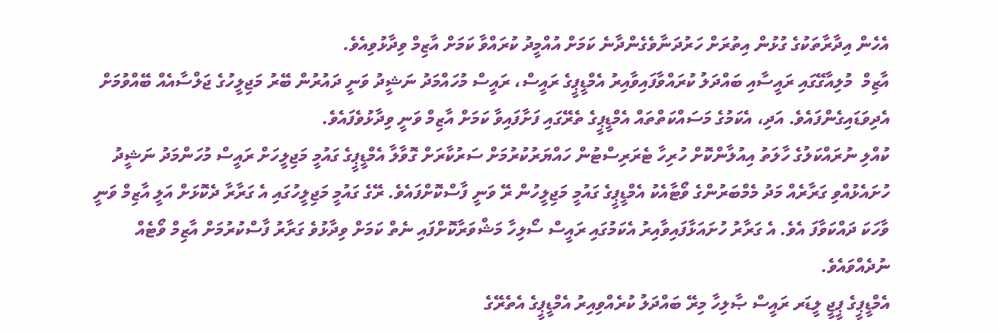އެހެން އިދާރާތަކުގެ ގުޅުން އިތުރަށް ހަރުދަނާވެގެންދާނެ ކަމަށް އުއްމީދު ކުރައްވާ ކަމަށް އާޒިމް ވިދާޅުވިއެވެ.
އާޒިމް  މުލިއާގޭގައި ރައީސާއި ބައްދަލު ކުރައްވާފައިވާއިރު އެމްޑީޕީގެ ރައީސް، ރައީސް މުހައްމަދު ނަޝީދު ވަނީ ދައުރުން ބޭރު މަޖިލީހުގެ ޖަލްސާއެއް ބޭއްވުމަށް އެދިވަޑައިގެންފައެވެ. އަދި، އެކަމުގެ މަސައްކަތްތައް އެމްޑީޕީގެ ތެރޭގައި ފަށާފައިވާ ކަމަށް އާޒިމް ވަނީ ވިދާޅުވެފައެވެ.
ކުއްލި ނުރައްކަލުގެ ހާލަތު އިއުލާންކޮށް ހުރިހާ ޓެރަރިސްޓުން ހައްޔަރުކުރުމަށް ސަރުކާރަށް ގޮވާލާ އެމްޑީޕީގެ ގައުމީ މަޖިލީހަށް ރައީސް މުހަންމަދު ނަޝީދު ހުށައެޅުއްވި ގަރާރެއް މަދު މެމްބަރުންގެ ވޯޓާއެކު އެމްޑީޕީގެ ގައުމީ މަޖިލީހުން ރޭ ވަނީ ފާސްކޮށްފައެވެ. ރޭގެ ގައުމީ މަޖިލީހުގައި އެ ގަރާރާ ދެކޮޅަށް އަލީ އާޒިމް ވަނީ ވާހަކަ ދައްކަވާފަ އެވެ. އެ ގަރާރު ހުށައަޅާފައިވާއިރު އެކަމުގައި ރައީސް ސޯލިހާ މަޝްވަރާކޮށްފައި ނެތް ކަމަށް ވިދާޅުވެ ގަރާރު ފާސްކުރުމަށް އާޒިމް ވޯޓެއް ނުދެއްވައެވެ.
އެމްޑީޕީގެ ޕީޖީ ލީޑަރ ރައީސް ޞާލިހާ މިރޭ ބައްދަލު ކުރެއްވިއިރު އެމްޑީޕީގެ އެތެރޭގެ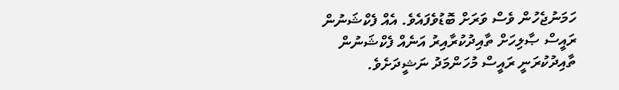ހަމަނުޖެހުން ވެސް ވަރަށް ބޮޑުވެފައެވެ. އެއް ފެކްޝަނުން ރައީސް ޞާލިހަށް ތާއިދުކުރާއިރު އަނެއް ފެކްޝަނުން ތާއިދުކުރަނީ ރައީސް މުހަންމަދު ނަޝީދަށެވެ.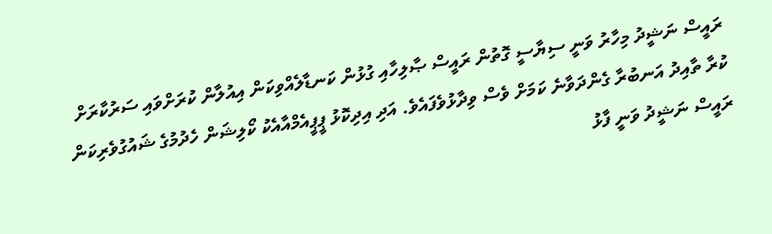ރައީސް ނަޝީދު މިހާރު ވަނީ ސިޔާސީ ގޮތުން ރައީސް ޞާލިހާއި ގުޅުން ކަނޑާލެއްވިކަން އިއުލާން ކުރަށްވައި ސަރުކާރަށް ކުރާ ތާއިދު އަނބުރާ ގެންދަވާނެ ކަމަށް ވެސް ވިދާޅުވެފައެވެ. އަދި އިދިކޮޅު ޕީޕީއެމްއާއެކު ކޯލިޝަން ހެދުމުގެ ޝައުގުވެރިކަން ރައީސް ނަޝީދު ވަނީ ފާޅު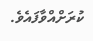ކުރަށްއްވާފައެވެ.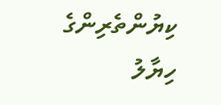ކިޔުންތެރިންގެ ހިޔާލު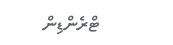ޓްރެންޑިން